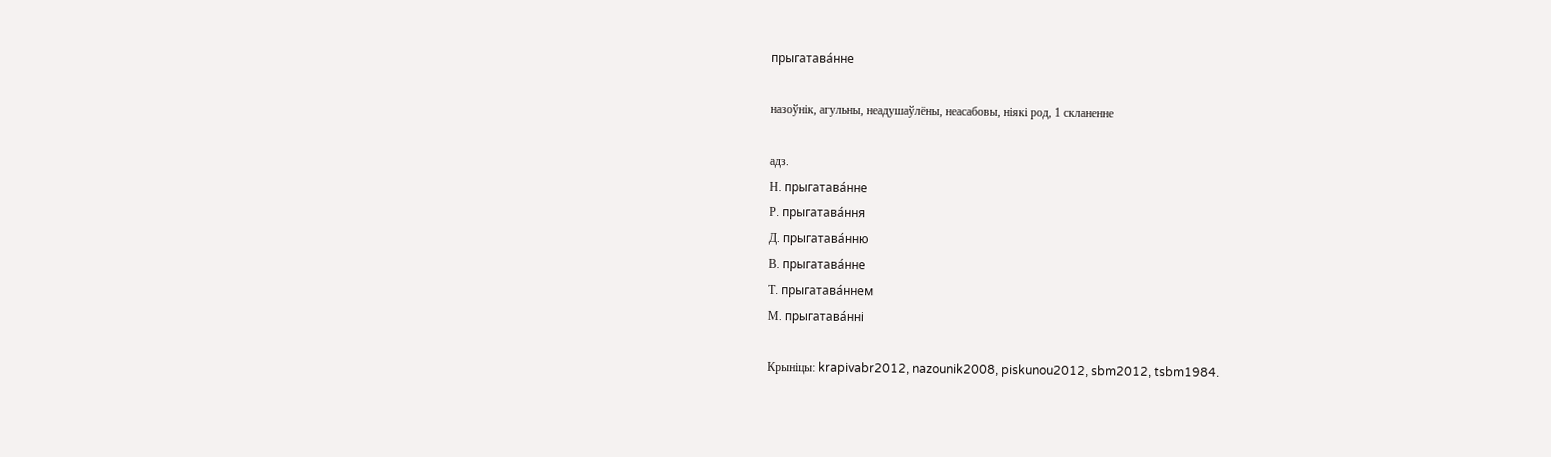прыгатава́нне

назоўнік, агульны, неадушаўлёны, неасабовы, ніякі род, 1 скланенне

адз.
Н. прыгатава́нне
Р. прыгатава́ння
Д. прыгатава́нню
В. прыгатава́нне
Т. прыгатава́ннем
М. прыгатава́нні

Крыніцы: krapivabr2012, nazounik2008, piskunou2012, sbm2012, tsbm1984.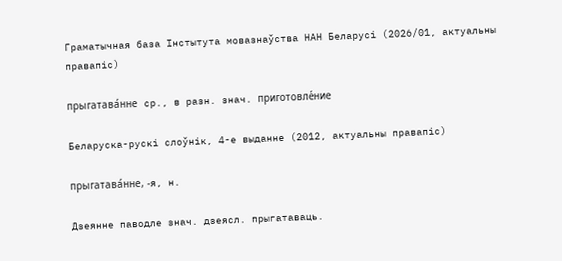Граматычная база Інстытута мовазнаўства НАН Беларусі (2026/01, актуальны правапіс)

прыгатава́нне ср., в разн. знач. приготовле́ние

Беларуска-рускі слоўнік, 4-е выданне (2012, актуальны правапіс)

прыгатава́нне, ‑я, н.

Дзеянне паводле знач. дзеясл. прыгатаваць.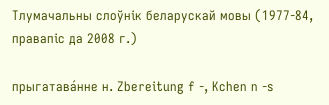Тлумачальны слоўнік беларускай мовы (1977-84, правапіс да 2008 г.)

прыгатава́нне н. Zbereitung f -, Kchen n -s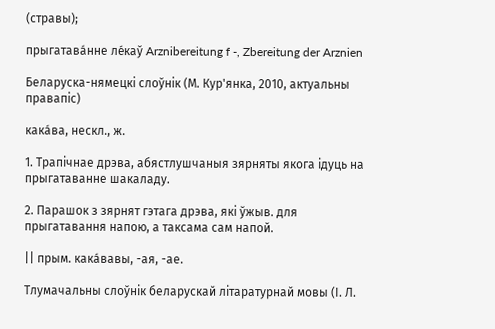(стравы);

прыгатава́нне ле́каў Arznibereitung f -, Zbereitung der Arznien

Беларуска-нямецкі слоўнік (М. Кур'янка, 2010, актуальны правапіс)

кака́ва, нескл., ж.

1. Трапічнае дрэва, абястлушчаныя зярняты якога ідуць на прыгатаванне шакаладу.

2. Парашок з зярнят гэтага дрэва, які ўжыв. для прыгатавання напою, а таксама сам напой.

|| прым. кака́вавы, -ая, -ае.

Тлумачальны слоўнік беларускай літаратурнай мовы (І. Л.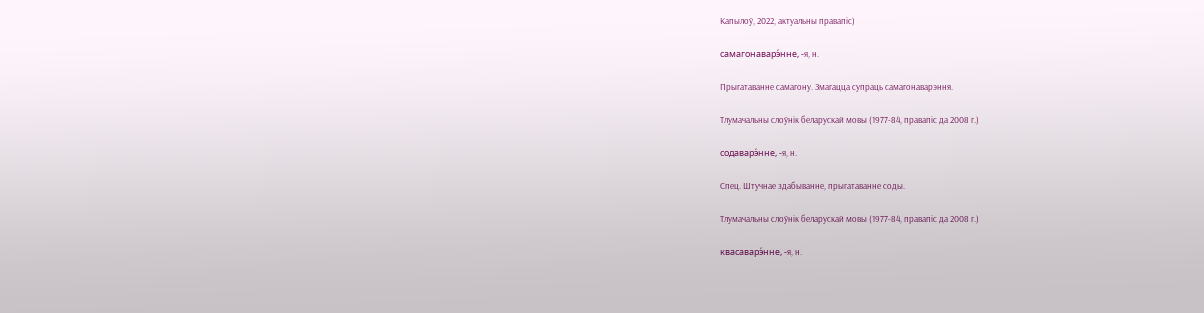Капылоў, 2022, актуальны правапіс)

самагонаварэ́нне, ‑я, н.

Прыгатаванне самагону. Змагацца супраць самагонаварэння.

Тлумачальны слоўнік беларускай мовы (1977-84, правапіс да 2008 г.)

содаварэ́нне, ‑я, н.

Спец. Штучнае здабыванне, прыгатаванне соды.

Тлумачальны слоўнік беларускай мовы (1977-84, правапіс да 2008 г.)

квасаварэ́нне, ‑я, н.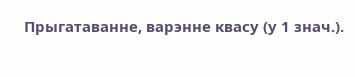Прыгатаванне, варэнне квасу (у 1 знач.).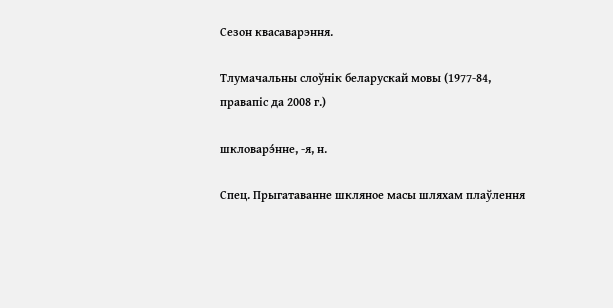Сезон квасаварэння.

Тлумачальны слоўнік беларускай мовы (1977-84, правапіс да 2008 г.)

шкловарэ́нне, ‑я, н.

Спец. Прыгатаванне шкляное масы шляхам плаўлення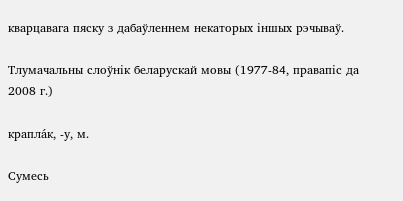кварцавага пяску з дабаўленнем некаторых іншых рэчываў.

Тлумачальны слоўнік беларускай мовы (1977-84, правапіс да 2008 г.)

крапла́к, ‑у, м.

Сумесь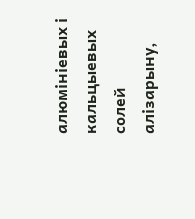алюмініевых і кальцыевых солей алізарыну,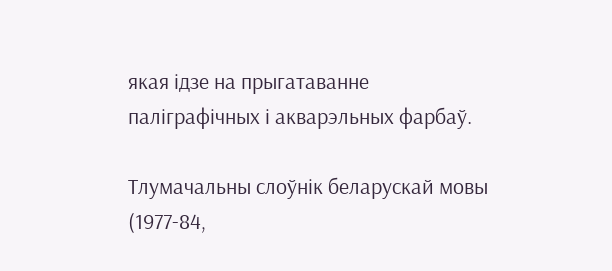якая ідзе на прыгатаванне паліграфічных і акварэльных фарбаў.

Тлумачальны слоўнік беларускай мовы (1977-84,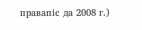правапіс да 2008 г.)